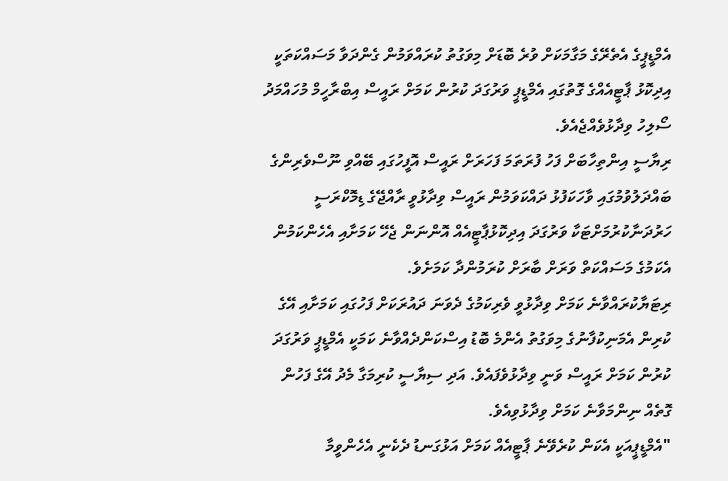އެމްޑީޕީގެ އެތެރޭގެ މަގާމަކަށް ވުރެ ބޮޑަށް މިވަގުތު ކުރައްވަމުން ގެންދަވާ މަސައްކަތަކީ އިދިކޮޅު ޕާޓީއެއްގެ ގޮތުގައި އެމްޑީޕީ ވަރުގަދަ ކުރުން ކަމަށް ރައީސް އިބްރާހީމް މުހައްމަދު ސޯލިހު ވިދާޅުވެއްޖެއެވެ.
ރިޔާސީ އިންތިހާބަށް ފަހު ފުރަތަމަ ފަހަރަށް ރައީސް އޮފީހުގައި ބޭއްވި ނޫސްވެރިންގެ ބައްދަލުވުމުގައި ވާހަކަފުޅު ދައްކަވަމުން ރައީސް ވިދާޅުވީ ރާއްޖޭގެ ޑިމޮކްރަސީ ހަރުދަނާކުރުމަށްޓަކާ ވަރުގަދަ އިދިކޮޅުޕާޓީއެއް އޮންނަން ޖެހޭ ކަމަށާއި އެހެންކަމުން އެކަމުގެ މަސައްކަތް ވަރަށް ބާރަށް ކުރަމުންދާ ކަމަށެވެ.
ރިޓަޔާކުރައްވާނެ ކަމަށް ވިދާޅުވީ ވެރިކަމުގެ ދެވަނަ ދައުރަކަށް ފަހުގައި ކަމަށާއި އޭގެ ކުރިން އެމަނިކުފާނުގެ މިވަގުތު އެންމެ ބޮޑު އިސްކަންދެއްވާނެ ކަމަކީ އެމްޑީޕީ ވަރުގަދަ ކުރުން ކަމަށް ރައީސް ވަނީ ވިދާޅުވެފައެވެ. އަދި ސިޔާސީ ކުރިމަގާ މެދު އޭގެ ފަހުން ގޮތެއް ނިންމަވާނެ ކަމަށް ވިދާޅުވިއެވެ.
"އެމްޑީޕީއަކީ އެކަން ކުރެވޭނެ ޕާޓީއެއް ކަމަށް އަޅުގަނޑު ދެކެނީ އެހެންވީމާ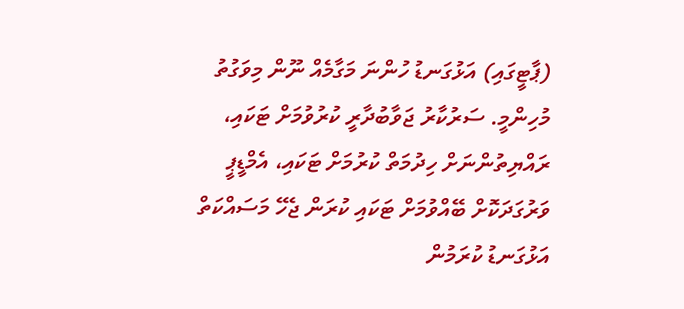(ޕާޓީގައި) އަޅުގަނޑު ހުންނަ މަގާމެއް ނޫން މިވަގުތު މުހިންމީ. ސަރުކާރު ޖަވާބުދާރީ ކުރުވުމަށް ޓަކައި، ރައްޔިތުންނަށް ހިދުމަތް ކުރުމަށް ޓަކައި، އެމްޑީޕީ ވަރުގަދަކޮށް ބޭއްވުމަށް ޓަކައި ކުރަން ޖެހޭ މަސައްކަތް އަޅުގަނޑު ކުރަމުން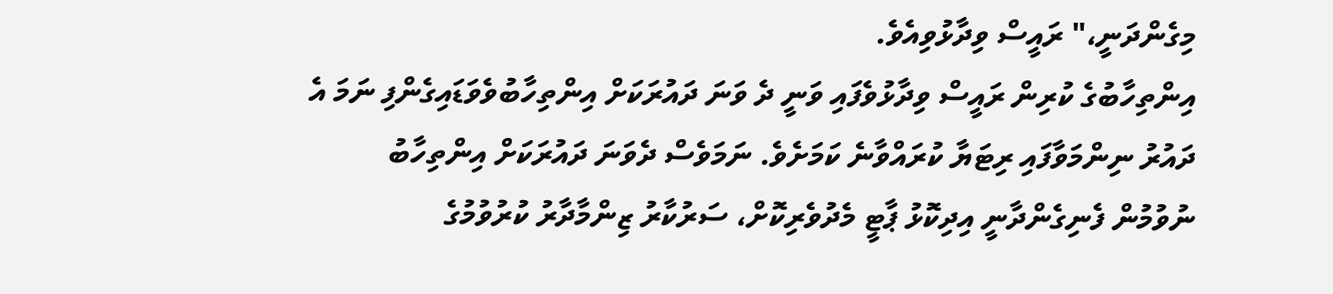މިގެންދަނީ،" ރައީސް ވިދާޅުވިއެވެ.
އިންތިހާބުގެ ކުރިން ރައީސް ވިދާޅުވެފައި ވަނީ ދެ ވަނަ ދައުރަކަށް އިންތިހާބުވެވަޑައިގެންފި ނަމަ އެ ދައުރު ނިންމަވާފައި ރިޓަޔާ ކުރައްވާނެ ކަމަށެވެ. ނަމަވެސް ދެވަނަ ދައުރަކަށް އިންތިހާބު ނުވުމުން ފެނިގެންދާނީ އިދިކޮޅު ޕާޓީ މެދުވެރިކޮށް، ސަރުކާރު ޒިންމާދާރު ކުރުވުމުގެ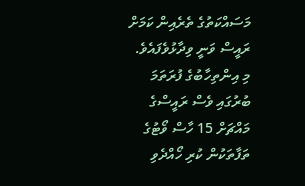މަސައްކަތުގެ ތެރެއިން ކަމަށް ރައީސް ވަނީ ވިދާޅުވެފައެވެ.
މި އިންތިހާބުގެ ފުރަތަމަ ބުރުގައި ވެސް ރައީސްގެ މައްޗަށް 15 ހާސް ވޯޓުގެ ތަފާތަކުން ކުރި ހޯއްދެވި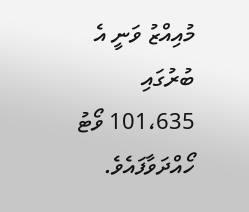މުއިއްޒު ވަނީ އެ ބުރުގައި 101،635 ވޯޓު ހޯއްދަވާފައެވެ.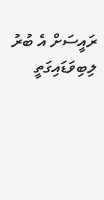ރައީސަށް އެ ބުރު ލިބިވަޑައިގަތީ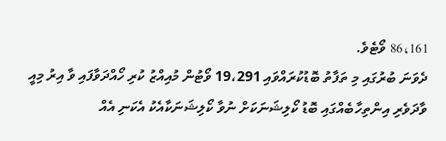86،161 ވޯޓެވެ.
ދެވަނަ ބުރުގައި މި ތަފާތު ބޮޑުކުރައްވައި 19،291 ވޯޓުން މުއިއްޒު ކުރި ހޯއްދަވާފައި ވާ އިރު މިއީ ވާދަވެރި އިންތިހާބެއްގައި ބޮޑު ކޯލިޝަނަކަށް ނުވާ ކޯލިޝަނަކާއެކު އެކަނި އެއް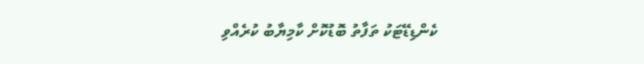ކެންޑިޑޭޓަކު ތަފާތު ބޮޑުކޮށް ކާމިޔާބު ކުރެއްވި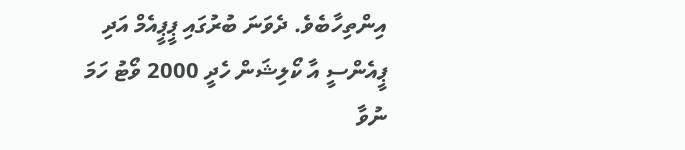އިންތިހާބެވެ. ދެވަނަ ބުރުގައި ޕީޕީއެމް އަދި ޕީއެންސީ އާ ކޯލިޝަން ހެދީ 2000 ވޯޓު ހަމަ ނުވާ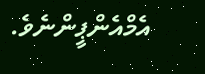އެމްއެންޕީންނެވެ.